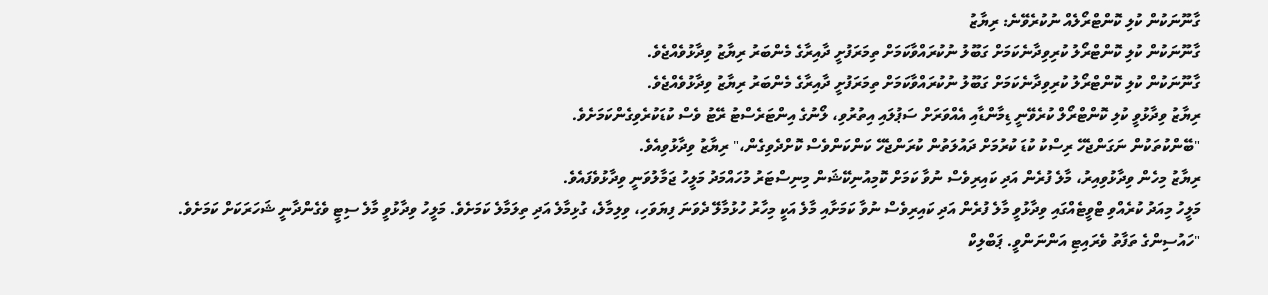ގާނޫނަކުން ކުލި ކޮންޓްރޯލެއް ނުކުރެވޭނެ: ރިޔާޒު
ގާނޫނަކުން ކުލި ކޮންޓްރޯލު ކުރިވިދާނެކަމަށް ގަބޫލު ނުކުރައްވާކަމަށް ތިމަރަފުށީ ދާއިރާގެ މެންބަރު ރިޔާޒު ވިދާޅުވެއްޖެވެ.
ގާނޫނަކުން ކުލި ކޮންޓްރޯލު ކުރިވިދާނެކަމަށް ގަބޫލު ނުކުރައްވާކަމަށް ތިމަރަފުށީ ދާއިރާގެ މެންބަރު ރިޔާޒު ވިދާޅުވެއްޖެވެ.
ރިޔާޒު ވިދާޅުވީ ކުލި ކޮންޓްރޯލް ކުރެވޭނީ ޑިމާންޑާއި އެއްވަރަށް ސަޕުލައި އިތުރުވި، ލޯނުގެ އިންޓަރެސްޓު ރޭޓު ވެސް ކުޑަކުރެވިގެންކަމަށެވެ.
"ބޭންކުތަކުން ނަގަންޖެހޭ ރިސްކު ކުޑަ ކުރުމަށް ދައުލަތުން ކުރަންޖެހޭ ކަންކަންވެސް ކޮށްދެވިގެން،" ރިޔާޒު ވިދާޅުވިއެވެ.
ރިޔާޒު މިހެން ވިދާޅުވިއިރު، މާލެ ފުރެން އަދި ކައިރިވެސް ނުވާ ކަމަށް ކޮމިއުނިކޭޝަން މިނިސްޓަރު މުހައްމަދު މަލީހު ޖަމާލުވަނީ ވިދާޅުވެފައެވެ.
މަލީހު މިއަދު ކުރެއްވި ޓްވީޓެއްގައި ވިދާޅުވީ މާލެ ފުރެން އަދި ކައިރިވެސް ނުވާ ކަމަށާއި މާލެ އަކީ މިހާރު ހުޅުމާލޭ ދެވަނަ ފިޔަވަހި، ވިލިމާލެ، ގުޅިމާލެ އަދި ތިލަމާލެ ކަމަށެވެ. މަލީހު ވިދާޅުވީ މާލެ ސިޓީ ވެގެންދާނީ ޝަހަރަކަށް ކަމަށެވެ.
"ހައުސިންގެ ތަފާތު ވެރައިޓި އަންނަންވީ. ޕަބްލިކް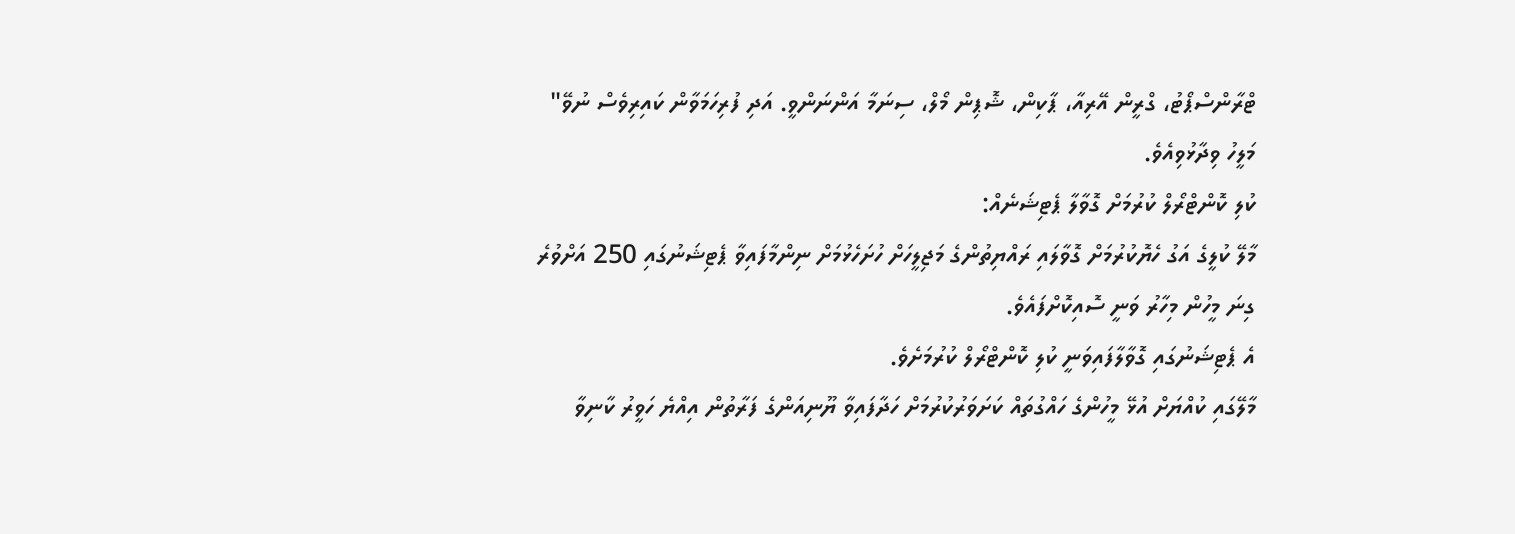ޓްރާންސްޕޯޓު، ގްރީން އޭރިއާ، ޕާކިން، ޝޮޕިން މޯލް، ސިނަމާ އަންނަންވީ. އަދި ފުރިހަމަވާން ކައިރިވެސް ނުވޭ" މަލީހު ވިދާޅުވިއެވެ.
ކުލި ކޮންޓްރޯލް ކުރުމަށް ގޮވާލާ ޕެޓިޝަނެއް:
މާލޭ ކުލީގެ އަގު ހެޔޮކުރުމަށް ގޮވާލައި ރައްޔިތުންގެ މަޖިލީހަށް ހުށަހެޅުމަށް ނިންމާފައިވާ ޕެޓިޝަނުގައި 250 އަށްވުރެ ގިނަ މީހުން މިހާރު ވަނީ ސޮއިކޮށްފައެވެ.
އެ ޕެޓިޝަނުގައި ގޮވާލާފައިވަނީ ކުލި ކޮންޓްރޯލް ކުރުމަށެވެ.
މާލޭގައި ކުއްޔަށް އުޅޭ މީހުންގެ ހައްގުތައް ކަށަވަރުކުރުމަށް ހަދާފައިވާ ޔޫނިއަންގެ ފަރާތުން އިއްޔެ ހަވީރު ކާނިވާ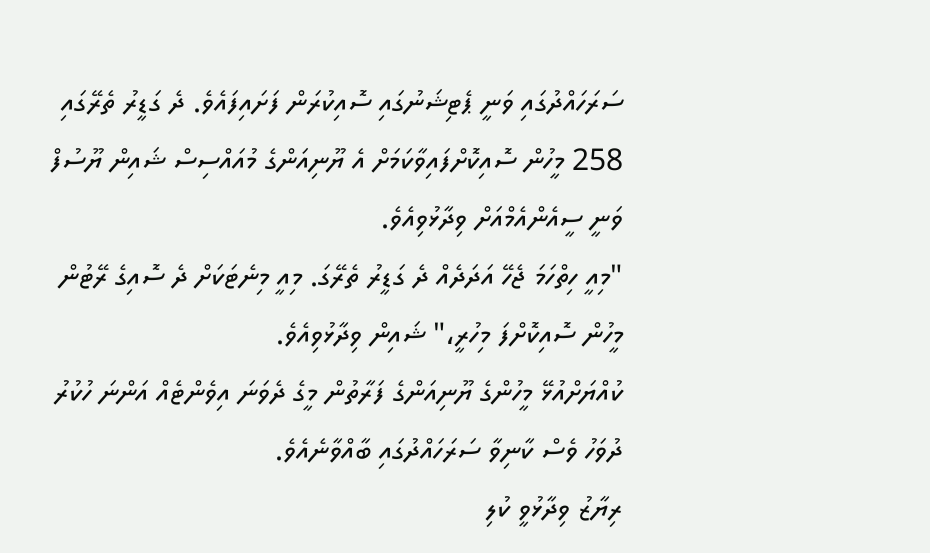ސަރަހައްދުގައި ވަނީ ޕެޓިޝަނުގައި ސޮއިކުރަން ފަށައިފައެވެ. ދެ ގަޑީރު ތެރޭގައި 258 މީހުން ސޮއިކޮށްފައިވާކަމަށް އެ ޔޫނިއަންގެ މުއައްސިސް ޝައިން ޔޫސުފް ވަނީ ސީއެންއެމްއަށް ވިދާޅުވިއެވެ.
"މިއީ ހިތްހަމަ ޖެހޭ އަދަދެއް ދެ ގަޑީރު ތެރޭގަ. މިއީ މިނެޓަކަށް ދެ ސޮއިގެ ރޭޓުން މީހުން ސޮއިކޮށްފަ މިހުރީ،" ޝައިން ވިދާޅުވިއެވެ.
ކުއްޔަށްއުޅޭ މީހުންގެ ޔޫނިއަންގެ ފަރާތުން މީގެ ދެވަނަ އިވެންޓެއް އަންނަ ހުކުރު ދުވަހު ވެސް ކާނިވާ ސަރަހައްދުގައި ބާއްވާނެއެވެ.
ރިޔާޒު ވިދާޅުވީ ކުލި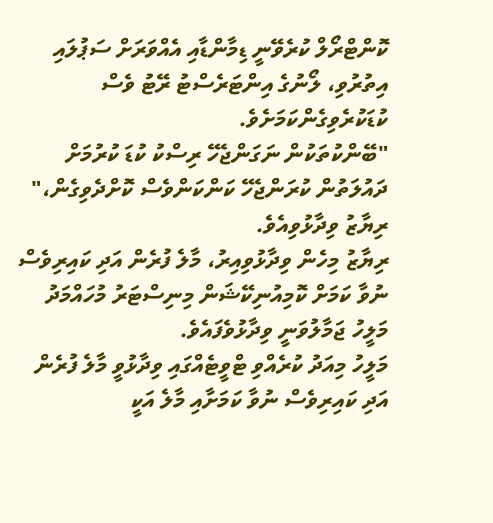ކޮންޓްރޯލް ކުރެވޭނީ ޑިމާންޑާއި އެއްވަރަށް ސަޕުލައި އިތުރުވި، ލޯނުގެ އިންޓަރެސްޓު ރޭޓު ވެސް ކުޑަކުރެވިގެންކަމަށެވެ.
"ބޭންކުތަކުން ނަގަންޖެހޭ ރިސްކު ކުޑަ ކުރުމަށް ދައުލަތުން ކުރަންޖެހޭ ކަންކަންވެސް ކޮށްދެވިގެން،" ރިޔާޒު ވިދާޅުވިއެވެ.
ރިޔާޒު މިހެން ވިދާޅުވިއިރު، މާލެ ފުރެން އަދި ކައިރިވެސް ނުވާ ކަމަށް ކޮމިއުނިކޭޝަން މިނިސްޓަރު މުހައްމަދު މަލީހު ޖަމާލުވަނީ ވިދާޅުވެފައެވެ.
މަލީހު މިއަދު ކުރެއްވި ޓްވީޓެއްގައި ވިދާޅުވީ މާލެ ފުރެން އަދި ކައިރިވެސް ނުވާ ކަމަށާއި މާލެ އަކީ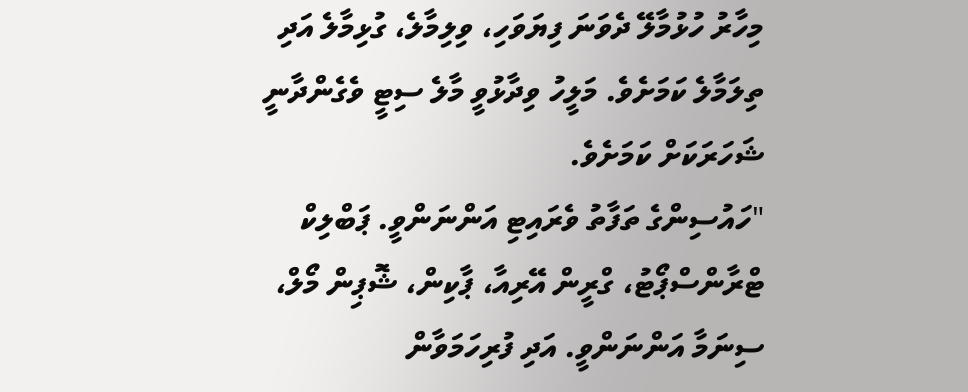މިހާރު ހުޅުމާލޭ ދެވަނަ ފިޔަވަހި، ވިލިމާލެ، ގުޅިމާލެ އަދި ތިލަމާލެ ކަމަށެވެ. މަލީހު ވިދާޅުވީ މާލެ ސިޓީ ވެގެންދާނީ ޝަހަރަކަށް ކަމަށެވެ.
"ހައުސިންގެ ތަފާތު ވެރައިޓި އަންނަންވީ. ޕަބްލިކް ޓްރާންސްޕޯޓު، ގްރީން އޭރިއާ، ޕާކިން، ޝޮޕިން މޯލް، ސިނަމާ އަންނަންވީ. އަދި ފުރިހަމަވާން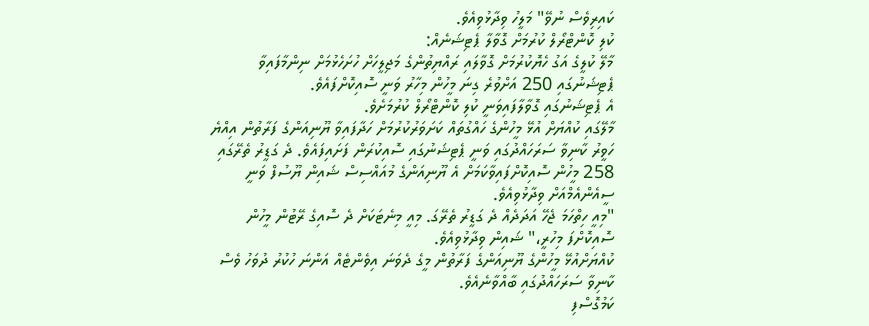ކައިރިވެސް ނުވޭ" މަލީހު ވިދާޅުވިއެވެ.
ކުލި ކޮންޓްރޯލް ކުރުމަށް ގޮވާލާ ޕެޓިޝަނެއް:
މާލޭ ކުލީގެ އަގު ހެޔޮކުރުމަށް ގޮވާލައި ރައްޔިތުންގެ މަޖިލީހަށް ހުށަހެޅުމަށް ނިންމާފައިވާ ޕެޓިޝަނުގައި 250 އަށްވުރެ ގިނަ މީހުން މިހާރު ވަނީ ސޮއިކޮށްފައެވެ.
އެ ޕެޓިޝަނުގައި ގޮވާލާފައިވަނީ ކުލި ކޮންޓްރޯލް ކުރުމަށެވެ.
މާލޭގައި ކުއްޔަށް އުޅޭ މީހުންގެ ހައްގުތައް ކަށަވަރުކުރުމަށް ހަދާފައިވާ ޔޫނިއަންގެ ފަރާތުން އިއްޔެ ހަވީރު ކާނިވާ ސަރަހައްދުގައި ވަނީ ޕެޓިޝަނުގައި ސޮއިކުރަން ފަށައިފައެވެ. ދެ ގަޑީރު ތެރޭގައި 258 މީހުން ސޮއިކޮށްފައިވާކަމަށް އެ ޔޫނިއަންގެ މުއައްސިސް ޝައިން ޔޫސުފް ވަނީ ސީއެންއެމްއަށް ވިދާޅުވިއެވެ.
"މިއީ ހިތްހަމަ ޖެހޭ އަދަދެއް ދެ ގަޑީރު ތެރޭގަ. މިއީ މިނެޓަކަށް ދެ ސޮއިގެ ރޭޓުން މީހުން ސޮއިކޮށްފަ މިހުރީ،" ޝައިން ވިދާޅުވިއެވެ.
ކުއްޔަށްއުޅޭ މީހުންގެ ޔޫނިއަންގެ ފަރާތުން މީގެ ދެވަނަ އިވެންޓެއް އަންނަ ހުކުރު ދުވަހު ވެސް ކާނިވާ ސަރަހައްދުގައި ބާއްވާނެއެވެ.
ކަމުގޮސްފި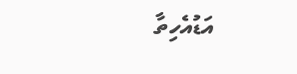އަޑުއެހިތާ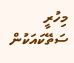މިހުރީ
ސަތޭކައަކުން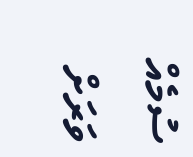ސުމެއް
ވަރަށް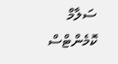ސަލާމް
ކޮމެންޓްސް